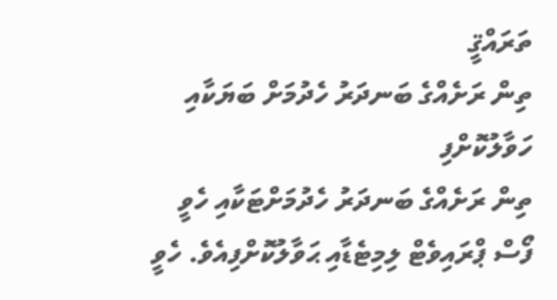ތަރައްޤީ
ތިން ރަށެއްގެ ބަނދަރު ހެދުމަށް ބަޔަކާއި ހަވާލުކޮށްފި
ތިން ރަށެއްގެ ބަނދަރު ހެދުމަށްޓަކާއި ހެވީ ފޯސް ޕްރައިވެޓް ލިމިޓެޑާއި ޙަވާލުކޮށްފިއެވެ. ހެވީ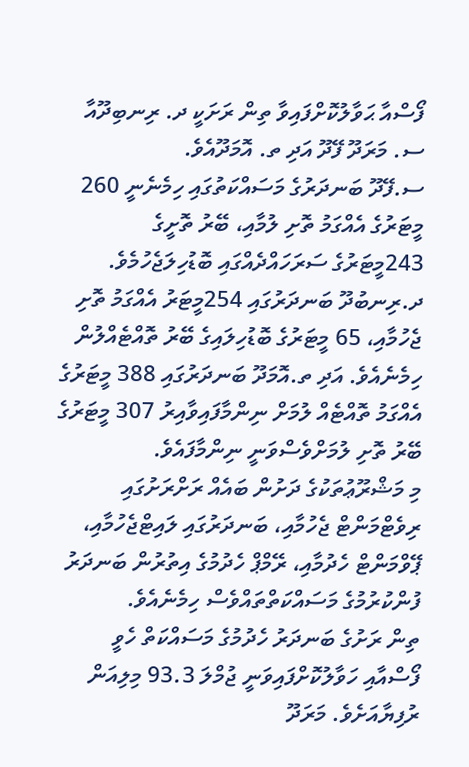ފޯސްއާ ޙަވާލުކޮށްފައިވާ ތިން ރަށަކީ ދ. ރިނބިދޫއާ ސ. މަރަދޫ ފޭދޫ އަދި ތ. އޮމަދޫއެވެ.
ސ.ފޭދޫ ބަނދަރުގެ މަސައްކަތުގައި ހިމެނެނީ 260 މީޓަރުގެ އެއްގަމު ތޮށި ލުމާއި، ބޭރު ތޮށީގެ 243މީޓަރުގެ ސަރަހައްދެއްގައި ބޮޑުހިލަޖެހުމެވެ. ދ.ރިނބުދޫ ބަނދަރުގައި 254މީޓަރު އެއްގަމު ތޮށި ޖެހުމާއި، 65 މީޓަރުގެ ބޮޑުހިލައިގެ ބޭރު ތޮއްޓެއްލުން ހިމެނެއެވެ. އަދި ތ.އޮމަދޫ ބަނދަރުގައި 388 މީޓަރުގެ އެއްގަމު ތޮއްޓެއް ލުމަށް ނިންމާފައިވާއިރު 307 މީޓަރުގެ ބޭރު ތޮށި ލުމަށްވެސްވަނީ ނިންމާފައެވެ.
މި މަޝްރޫޢުތަކުގެ ދަށުން ބައެއް ރަށްރަށުގައި ރިވެޓްމަންޓް ޖެހުމާއި، ބަނދަރުގައި ލައިޓްޖެހުމާއި، ޕޭވްމަންޓް ހެދުމާއި، ރޭމްޕް ހެދުމުގެ އިތުރުން ބަނދަރު ފުންކުރުމުގެ މަސައްކަތްތައްވެސް ހިމެނެއެވެ.
ތިން ރަށުގެ ބަނދަރު ހެދުމުގެ މަސައްކަތް ހެވީ ފޯސްއާއި ހަވާލުކޮށްފައިވަނީ ޖުމްލަ 93.3 މިލިއަން ރުފިޔާއަށެވެ. މަރަދޫ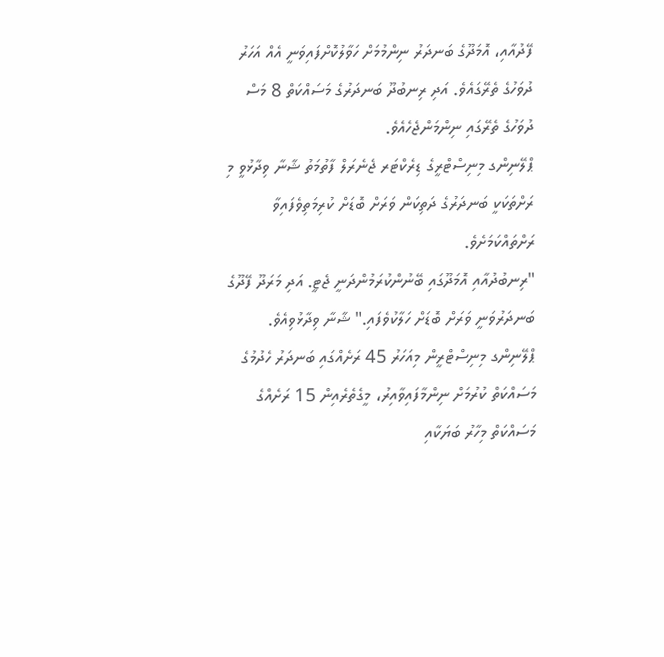ފޭދުއާއި، އޮމަދޫގެ ބަނދަރު ނިންމުމަށް ހަވާލުކޮށްފައިވަނީ އެއް އަހަރު ދުވަހުގެ ތެރޭގައެވެ. އަދި ރިނބުދޫ ބަނދަރުގެ މަސައްކަތް 8 މަސް ދުވަހުގެ ތެރޭގައި ނިންމަންޖެހެއެވެ.
ޕްލޭނިންގ މިނިސްޓްރީގެ ޑިރެކްޓަރ ޖެނެރަލް ފާތުމަތު ޝާނާ ވިދާޅުވީ މި ރަށްތަކަކީ ބަނދަރުގެ ދަތިކަން ވަރަށް ބޮޑަށް ކުރިމަތިވެފައިވާ ރަށްތައްކަމަށެވެ.
"ރިނބުދުއާއި އޮމަދޫގައި ބޭނުންކުރަމުންދަނީ ޖެޓީ. އަދި މަރަދޫ ފޭދޫގެ ބަނދަރުވަނީ ވަރަށް ބޮޑަށް ހަލާކުވެފައި." ޝާނާ ވިދާޅުވިއެވެ.
ޕްލޭނިންގ މިނިސްޓްރީން މިއަހަރު 45 ރަށެއްގައި ބަނދަރު ހެދުމުގެ މަސައްކަތް ކުރުމަށް ނިންމާފައިވާއިރު، މީގެތެރެއިން 15 ރަށެއްގެ މަސައްކަތް މިހާރު ބަޔަކާއި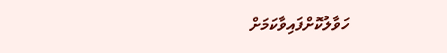ހަވާލުކޮށްފައިވާކަމަށް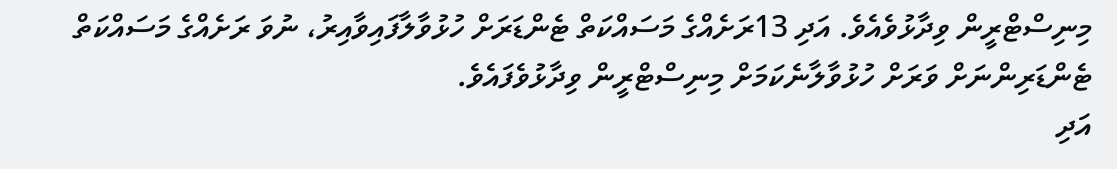މިނިސްޓްރީން ވިދާޅުވެއެވެ. އަދި 13ރަށެއްގެ މަސައްކަތް ޓެންޑަރަށް ހުޅުވާލާފައިވާއިރު، ނުވަ ރަށެއްގެ މަސައްކަތް ޓެންޑަރިންނަށް ވަރަށް ހުޅުވާލާނެކަމަށް މިނިސްޓްރީން ވިދާޅުވެފައެވެ.
އަދި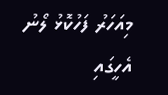މިއަހަރު ފަހުކޮޅު ލޯނު އެހީގައި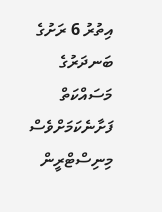އިތުރު 6 ރަށުގެ ބަނދަރުގެ މަސައްކަތް ފަށާނެކަމަށްވެސް މިނިސްޓްރީން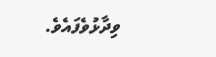ވިދާޅުވެފައެވެ.